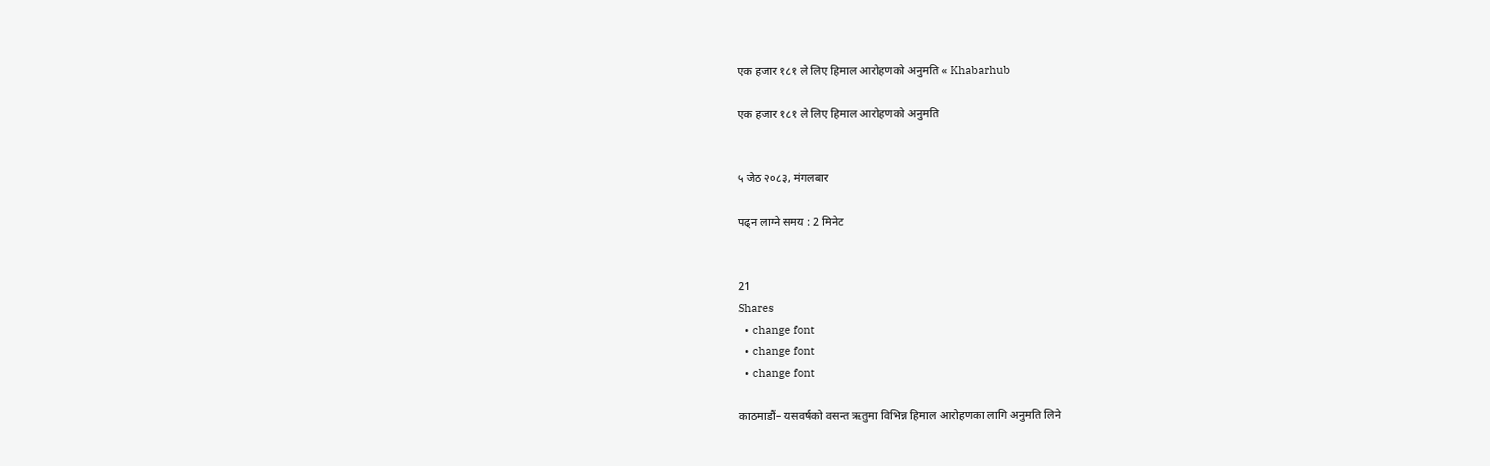एक हजार १८१ ले लिए हिमाल आरोहणको अनुमति « Khabarhub

एक हजार १८१ ले लिए हिमाल आरोहणको अनुमति


५ जेठ २०८३, मंगलबार

पढ्न लाग्ने समय : 2 मिनेट


21
Shares
  • change font
  • change font
  • change font

काठमाडौं– यसवर्षको वसन्त ऋतुमा विभिन्न हिमाल आरोहणका लागि अनुमति लिने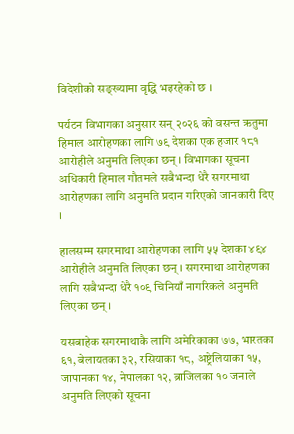विदेशीको सङ्ख्यामा वृद्धि भइरहेको छ ।

पर्यटन विभागका अनुसार सन् २०२६ को वसन्त ऋतुमा हिमाल आरोहणका लागि ७९ देशका एक हजार १८१ आरोहीले अनुमति लिएका छन् । विभागका सूचना अधिकारी हिमाल गौतमले सबैभन्दा धेरै सगरमाथा आरोहणका लागि अनुमति प्रदान गरिएको जानकारी दिए ।

हालसम्म सगरमाथा आरोहणका लागि ५५ देशका ४९४ आरोहीले अनुमति लिएका छन् । सगरमाथा आरोहणका लागि सबैभन्दा धेरै १०९ चिनियाँ नागरिकले अनुमति लिएका छन् ।

यसबाहेक सगरमाथाकै लागि अमेरिकाका ७७, भारतका ६१, बेलायतका ३२, रसियाका १८, अष्ट्रेलियाका १५, जापानका १४, नेपालका १२, ब्राजिलका १० जनाले अनुमति लिएको सूचना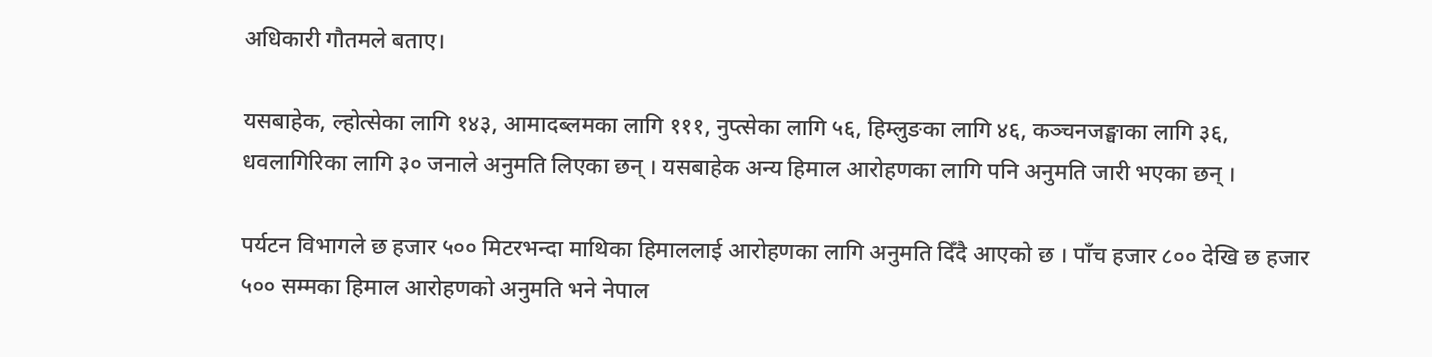अधिकारी गौतमले बताए।

यसबाहेक, ल्होत्सेका लागि १४३, आमादब्लमका लागि १११, नुप्त्सेका लागि ५६, हिम्लुङका लागि ४६, कञ्चनजङ्घाका लागि ३६, धवलागिरिका लागि ३० जनाले अनुमति लिएका छन् । यसबाहेक अन्य हिमाल आरोहणका लागि पनि अनुमति जारी भएका छन् ।

पर्यटन विभागले छ हजार ५०० मिटरभन्दा माथिका हिमाललाई आरोहणका लागि अनुमति दिँदै आएको छ । पाँच हजार ८०० देखि छ हजार ५०० सम्मका हिमाल आरोहणको अनुमति भने नेपाल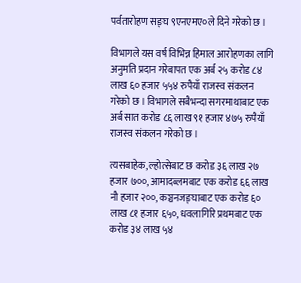पर्वतारोहण सङ्घ ९एनएमए०ले दिने गरेको छ ।

विभागले यस वर्ष विभिन्न हिमाल आरोहणका लागि अनुमति प्रदान गरेबापत एक अर्ब २५ करोड ८४ लाख ६० हजार ५५४ रुपैयाँ राजस्व संकलन गरेको छ । विभागले सबैभन्दा सगरमाथाबाट एक अर्ब सात करोड ८६ लाख ९१ हजार ४७५ रुपैयाँ राजस्व संकलन गरेको छ ।

त्यसबाहेक, ल्होत्सेबाट छ करोड ३६ लाख २७ हजार ७००, आमादब्लमबाट एक करोड ६६ लाख नौ हजार २००, कञ्चनजङ्घाबाट एक करोड ६० लाख ८१ हजार ६५०, धवलागिरि प्रथमबाट एक करोड ३४ लाख ५४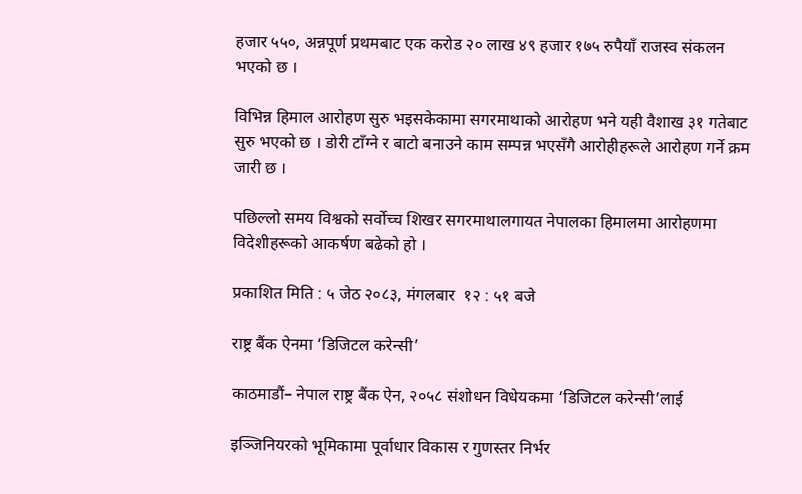हजार ५५०, अन्नपूर्ण प्रथमबाट एक करोड २० लाख ४९ हजार १७५ रुपैयाँ राजस्व संकलन भएको छ ।

विभिन्न हिमाल आरोहण सुरु भइसकेकामा सगरमाथाको आरोहण भने यही वैशाख ३१ गतेबाट सुरु भएको छ । डोरी टाँग्ने र बाटो बनाउने काम सम्पन्न भएसँगै आरोहीहरूले आरोहण गर्ने क्रम जारी छ ।

पछिल्लो समय विश्वको सर्वोच्च शिखर सगरमाथालगायत नेपालका हिमालमा आरोहणमा विदेशीहरूको आकर्षण बढेको हो ।

प्रकाशित मिति : ५ जेठ २०८३, मंगलबार  १२ : ५१ बजे

राष्ट्र बैंक ऐनमा ‘डिजिटल करेन्सी’

काठमाडौं– नेपाल राष्ट्र बैंक ऐन, २०५८ संशोधन विधेयकमा ‘डिजिटल करेन्सी’लाई

इञ्जिनियरको भूमिकामा पूर्वाधार विकास र गुणस्तर निर्भर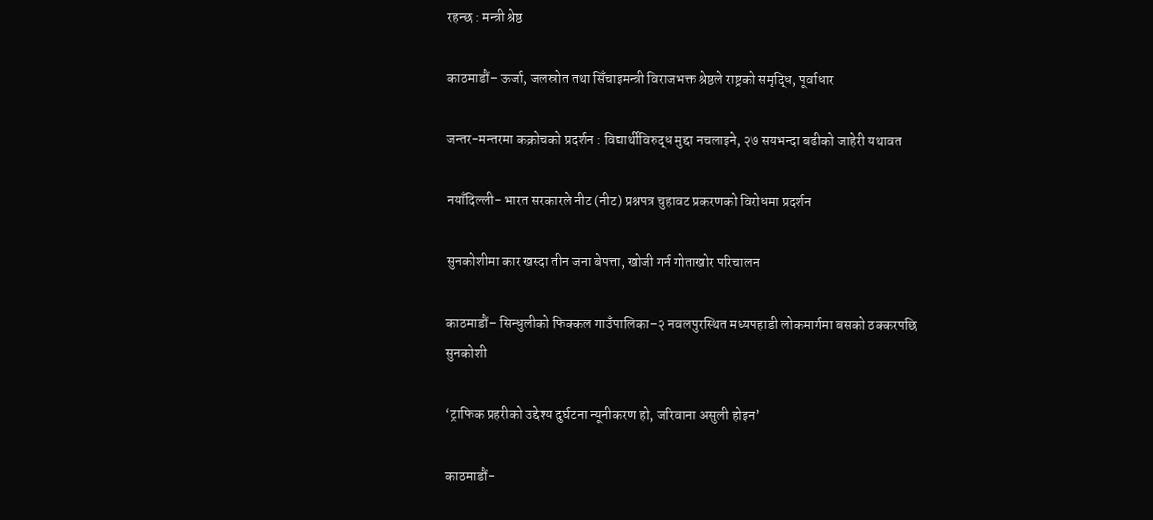रहन्छ : मन्त्री श्रेष्ठ

काठमाडौं– ऊर्जा, जलस्रोत तथा सिँचाइमन्त्री विराजभक्त श्रेष्ठले राष्ट्रको समृद्धि, पूर्वाधार

जन्तर-मन्तरमा कक्रोचको प्रदर्शन : विद्यार्थीविरुद्ध मुद्दा नचलाइने, २७ सयभन्दा बढीको जाहेरी यथावत

नयाँदिल्ली- भारत सरकारले नीट (नीट) प्रश्नपत्र चुहावट प्रकरणको विरोधमा प्रदर्शन

सुनकोशीमा कार खस्दा तीन जना बेपत्ता, खोजी गर्न गोताखोर परिचालन

काठमाडौं– सिन्धुलीको फिक्कल गाउँपालिका–२ नवलपुरस्थित मध्यपहाडी लोकमार्गमा बसको ठक्करपछि सुनकोशी

‘ट्राफिक प्रहरीको उद्देश्य दुर्घटना न्यूनीकरण हो, जरिवाना असुली होइन’

काठमाडौं-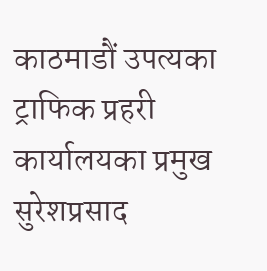काठमाडौं उपत्यका ट्राफिक प्रहरी कार्यालयका प्रमुख सुरेशप्रसाद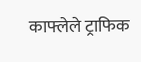काफ्लेले ट्राफिक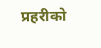प्रहरीको